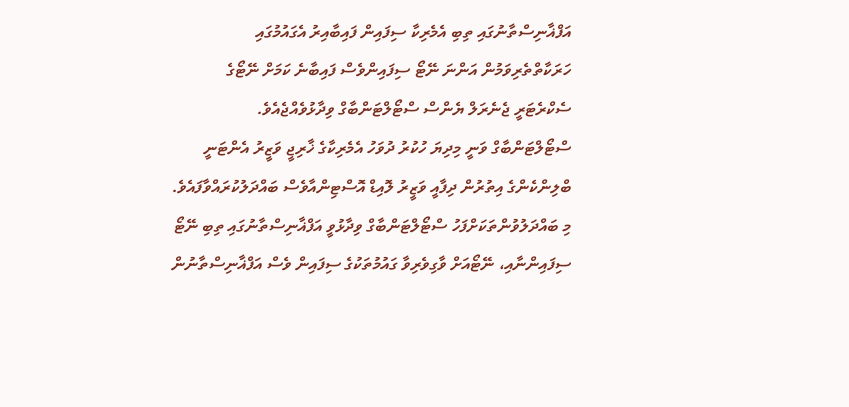އަފްޣާނިސްތާނުގައި ތިބި އެމެރިކާ ސިފައިން ފައިބާއިރު އެގައުމުގައި ހަރަކާތްތެރިވަމުން އަންނަ ނޭޓޯ ސިފައިންވެސް ފައިބާނެ ކަމަށް ނޭޓޯގެ ސެކްރެޓަރީ ޖެނެރަލް ޔެންސް ސްޓޯލްޓަންބާގް ވިދާޅުވެއްޖެއެވެ.
ސްޓޯލްޓަންބާގް ވަނީ މިދިޔަ ހުކުރު ދުވަހު އެމެރިކާގެ ޚާރިޖީ ވަޒީރު އެންޓަނީ ބްލިންކެންގެ އިތުރުން ދިފާއީ ވަޒީރު ލޮއިޑް އޮސްޓިންއާވެސް ބައްދަލުކުރައްވާފައެވެ. މި ބައްދަލުވުންތަކަށްފަހު ސްޓޯލްޓަންބާގް ވިދާޅުވީ އަފްޣާނިސްތާނުގައި ތިބި ނޭޓޯ ސިފައިންނާއި، ނޭޓޯއަށް ވާގިވެރިވާ ގައުމުތަކުގެ ސިފައިން ވެސް އަފްޣާނިސްތާނުން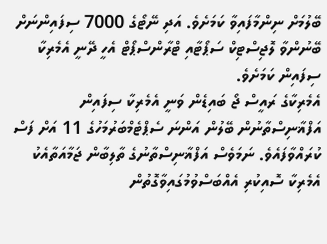ބޭލުމަށް ނިންމާފައިވާ ކަމަށެވެ. އަދި ނޭޓޯގެ 7000 ސިފައިންނަށް ބޭނުންވާ ލޮޖިސްޓިކް ސަޕޯޓާއި ޓްރާންސްޕޯޓް އެހީ ދޭނީ އެމެރިކާ ސިފައިން ކަމަށެވެ.
އެމެރިކާގެ ރައީސް ޖޯ ބައިޑެން ވަނީ އެމެރިކާ ސިފައިން އަފްޣާނިސްތާނުން ބޭލުން އަންނަ ސެޕްޓެމްބަރުމަހުގެ 11 އަށް ފަސް ކުރައްވާފައެވެ. ނަމަވެސް އަފްޣާނިސްތާނުގެ ތާލިބާން ޖަމާއަތާއެކު އެމެރިކާ ސޮއިކުރި އެއްބަސްވުމުގައިވާގޮތުން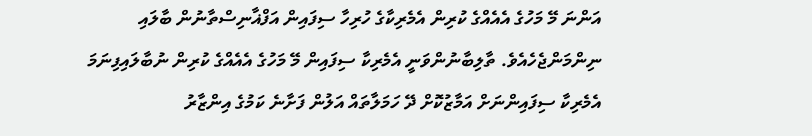އަންނަ މޭ މަހުގެ އެއެއްގެ ކުރިން އެމެރިކާގެ ހުރިހާ ސިފައިން އަފްޣާނިސްތާނުން ބާލައި ނިންމަންޖެހެއެވެ. ތާލިބާނުންވަނީ އެމެރިކާ ސިފައިން މޭ މަހުގެ އެއެއްގެ ކުރިން ނުބާލައިފިނަމަ އެމެރިކާ ސިފައިންނަށް އަމާޒުކޮށް ދޭ ހަމަލާތައް އަލުން ފަށާނެ ކަމުގެ އިންޒާރު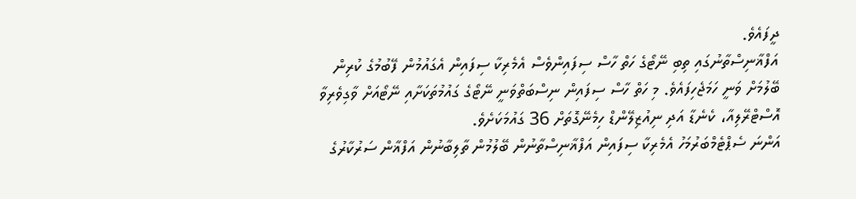ދީފައެވެ.
އަފްޣާނިސްތާނުގައި ތިބި ނޭޓޯގެ ހަތް ހާސް ސިފައިންވެސް އެމެރިކާ ސިފައިން އެގައުމުން ފޭބުމުގެ ކުރިން ބޭލުމަށް ވަނީ ހަމަޖެހިފައެވެ. މި ހަތް ހާސް ސިފައިން ނިސްބަތްވަނީ ނޭޓޯގެ ގައުމުތަކަށާއި ނޭޓޯއަށް ވާގިވެރިވާ އޮސްޓްރޭލިއާ، ކެނެޑާ އަދި ނިއުޒިލޭންޑް ހިމެނޭގޮތަށް 36 ގައުމަކަށެވެ.
އަންނަ ސެޕްޓެމްބަރުމަހު އެމެރިކާ ސިފައިން އަފްޣާނިސްތާނުން ބޭލުމުން ތާލިބާނުން އަފްޣާން ސަރުކާރުގެ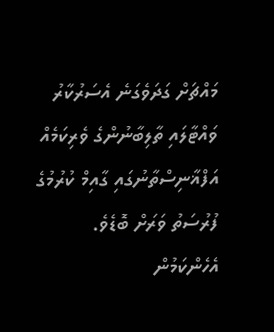މައްޗަށް ގަދަވެގަނެ އެސަރުކާރު ވައްޓާލައި ތާލިބާނުންގެ ވެރިކަމެއް އަފްޣާނިސްތާނުގައި ގާއިމް ކުރުމުގެ ފުރުސަތު ވަރަށް ބޮޑެވެ. އެހެންކަމުން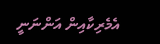އެމެރިކާއިން އަންނަނީ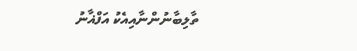ތާލިބާނުންނާއިއެކު އަފްޣާނު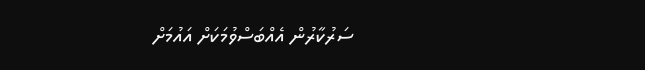ސަރުކާރުން އެއްބަސްވުމަކަށް އައުމަށް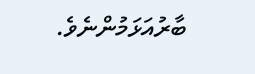ބާރުއަޅަމުންނެވެ.